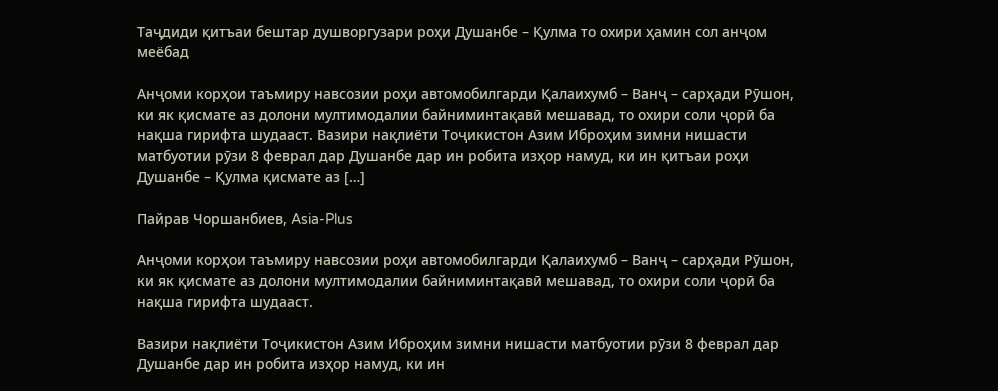Таҷдиди қитъаи бештар душворгузари роҳи Душанбе – Қулма то охири ҳамин сол анҷом меёбад

Анҷоми корҳои таъмиру навсозии роҳи автомобилгарди Қалаихумб – Ванҷ – сарҳади Рӯшон, ки як қисмате аз долони мултимодалии байниминтақавӣ мешавад, то охири соли ҷорӣ ба нақша гирифта шудааст. Вазири нақлиёти Тоҷикистон Азим Иброҳим зимни нишасти матбуотии рӯзи 8 феврал дар Душанбе дар ин робита изҳор намуд, ки ин қитъаи роҳи Душанбе – Қулма қисмате аз […]

Пайрав Чоршанбиев, Asia-Plus

Анҷоми корҳои таъмиру навсозии роҳи автомобилгарди Қалаихумб – Ванҷ – сарҳади Рӯшон, ки як қисмате аз долони мултимодалии байниминтақавӣ мешавад, то охири соли ҷорӣ ба нақша гирифта шудааст.

Вазири нақлиёти Тоҷикистон Азим Иброҳим зимни нишасти матбуотии рӯзи 8 феврал дар Душанбе дар ин робита изҳор намуд, ки ин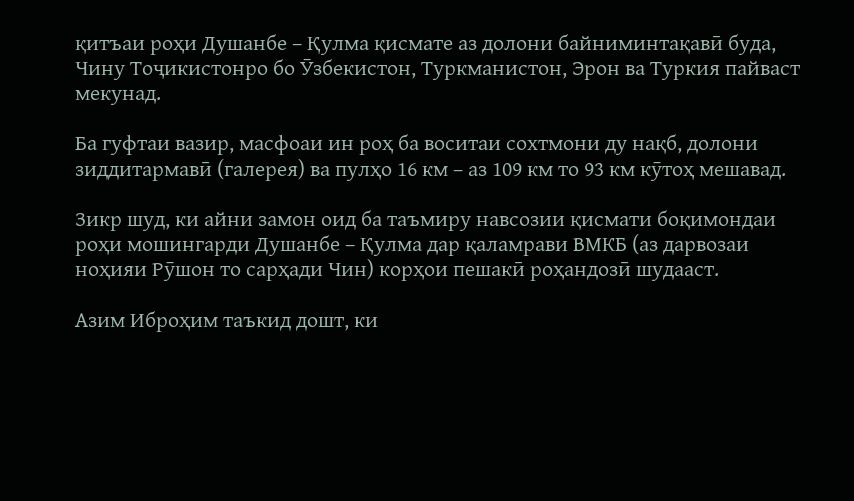қитъаи роҳи Душанбе – Қулма қисмате аз долони байниминтақавӣ буда, Чину Тоҷикистонро бо Ӯзбекистон, Туркманистон, Эрон ва Туркия пайваст мекунад.

Ба гуфтаи вазир, масфоаи ин роҳ ба воситаи сохтмони ду нақб, долони зиддитармавӣ (галерея) ва пулҳо 16 км – аз 109 км то 93 км кӯтоҳ мешавад.

Зикр шуд, ки айни замон оид ба таъмиру навсозии қисмати боқимондаи роҳи мошингарди Душанбе – Қулма дар қаламрави ВМКБ (аз дарвозаи ноҳияи Рӯшон то сарҳади Чин) корҳои пешакӣ роҳандозӣ шудааст.

Азим Иброҳим таъкид дошт, ки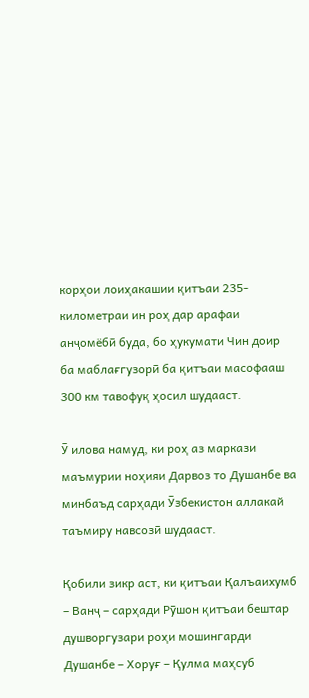корҳои лоиҳакашии қитъаи 235-километраи ин роҳ дар арафаи анҷомёбӣ буда, бо ҳукумати Чин доир ба маблағгузорӣ ба қитъаи масофааш 300 км тавофуқ ҳосил шудааст.

Ӯ илова намуд, ки роҳ аз маркази маъмурии ноҳияи Дарвоз то Душанбе ва минбаъд сарҳади Ӯзбекистон аллакай таъмиру навсозӣ шудааст.

Қобили зикр аст, ки қитъаи Қалъаихумб – Ванҷ – сарҳади Рӯшон қитъаи бештар душворгузари роҳи мошингарди Душанбе – Хоруғ – Қулма маҳсуб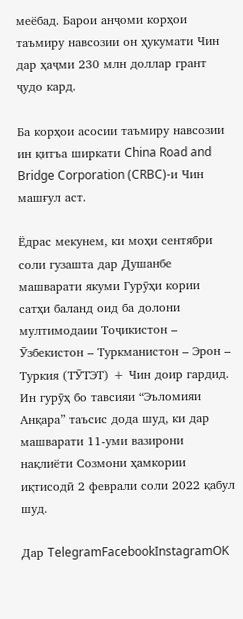меёбад. Барои анҷоми корҳои таъмиру навсозии он ҳукумати Чин дар ҳаҷми 230 млн доллар грант ҷудо кард.

Ба корҳои асосии таъмиру навсозии ин қитъа ширкати China Road and Bridge Corporation (CRBC)-и Чин машғул аст.

Ёдрас мекунем, ки моҳи сентябри соли гузашта дар Душанбе машварати якуми Гурӯҳи кории сатҳи баланд оид ба долони мултимодаии Тоҷикистон – Ӯзбекистон – Туркманистон – Эрон – Туркия (ТӮТЭТ) + Чин доир гардид. Ин гурӯҳ бо тавсияи “Эъломияи Анқара” таъсис дода шуд, ки дар машварати 11-уми вазирони нақлиёти Созмони ҳамкории иқтисодӣ 2 феврали соли 2022 қабул шуд.

Дар TelegramFacebookInstagramOK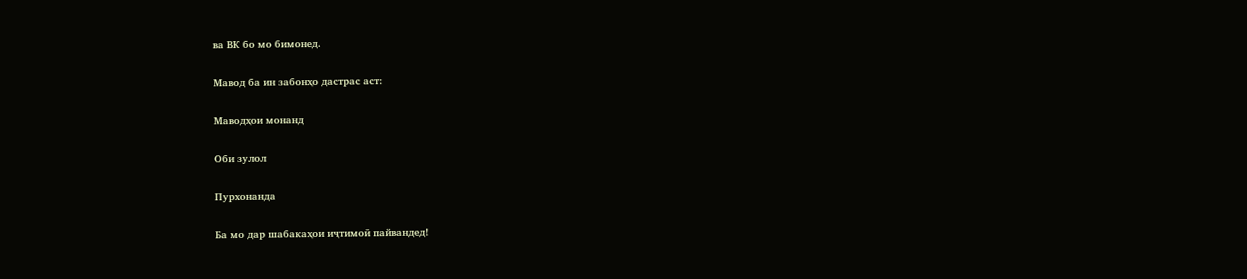ва ВК бо мо бимонед.

Мавод ба ин забонҳо дастрас аст:

Маводҳои монанд

Оби зулол

Пурхонанда

Ба мо дар шабакаҳои иҷтимоӣ пайвандед!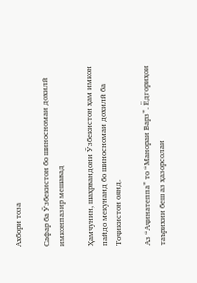Ахбори тоза

Сафар ба Ӯзбекистон бо шиносномаи дохилӣ имконпазир мешавад

Ҳамчунин, шаҳрвандони Ӯзбекистон ҳам имкон пайдо мекунанд бо шиносномаи дохилӣ ба Тоҷикистон оянд.

Аз “Аҷинатеппа” то “Манораи Варз”. Ёдгориҳои таърихии беш аз ҳазорсолаи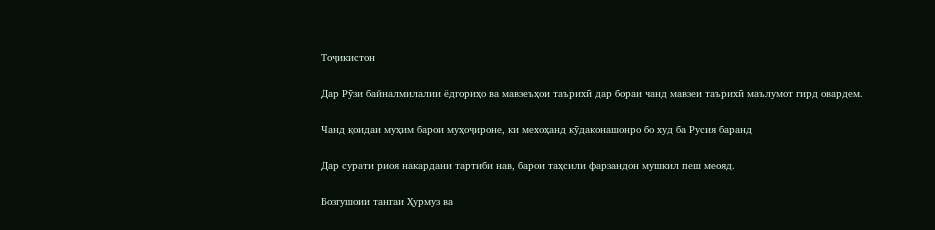Тоҷикистон

Дар Рӯзи байналмилалии ёдгориҳо ва мавзеъҳои таърихӣ дар бораи чанд мавзеи таърихӣ маълумот гирд овардем.

Чанд қоидаи муҳим барои муҳоҷироне, ки мехоҳанд кӯдаконашонро бо худ ба Русия баранд

Дар сурати риоя накардани тартиби нав, барои таҳсили фарзандон мушкил пеш меояд.

Бозгушоии тангаи Ҳурмуз ва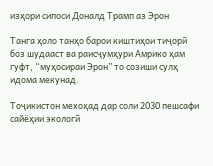изҳори сипоси Доналд Трамп аз Эрон

Танга ҳоло танҳо барои киштиҳои тиҷорӣ боз шудааст ва раисҷумҳури Амрико ҳам гуфт, “муҳосираи Эрон” то созиши сулҳ идома мекунад.

Тоҷикистон мехоҳад дар соли 2030 пешсафи сайёҳии экологӣ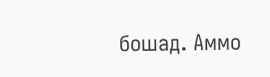бошад. Аммо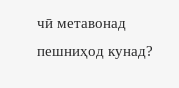чӣ метавонад пешниҳод кунад?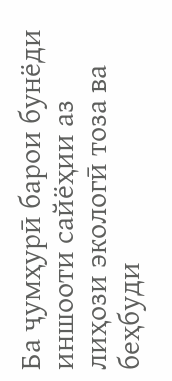Ба ҷумҳурӣ барои бунёди иншооти сайёҳии аз лиҳози экологӣ тоза ва беҳбуди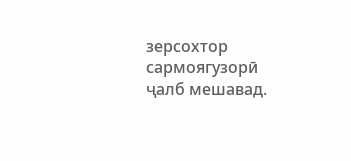зерсохтор сармоягузорӣ ҷалб мешавад.